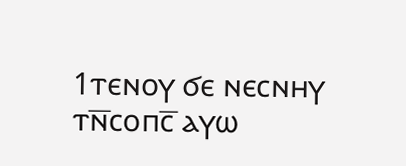1ⲧⲉⲛⲟⲩ ϭⲉ ⲛⲉⲥⲛⲏⲩ ⲧⲛ̅ⲥⲟⲡⲥ̅ ⲁⲩⲱ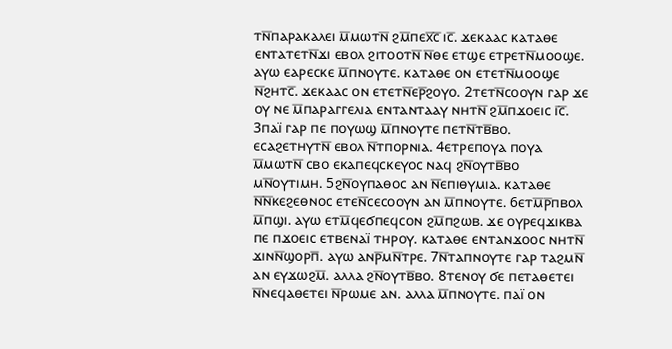ⲧⲛ̅ⲡⲁⲣⲁⲕⲁⲗⲉⲓ ⲙ̅ⲙⲱⲧⲛ̅ ϩⲙ̅ⲡⲉⲭ̅ⲥ̅ ⲓⲥ̅. ϫⲉⲕⲁⲁⲥ ⲕⲁⲧⲁⲑⲉ ⲉⲛⲧⲁⲧⲉⲧⲛ̅ϫⲓ ⲉⲃⲟⲗ ϩⲓⲧⲟⲟⲧⲛ̅ ⲛ̅ⲑⲉ ⲉⲧϣⲉ ⲉⲧⲣⲉⲧⲛ̅ⲙⲟⲟϣⲉ. ⲁⲩⲱ ⲉⲁⲣⲉⲥⲕⲉ ⲙ̅ⲡⲛⲟⲩⲧⲉ. ⲕⲁⲧⲁⲑⲉ ⲟⲛ ⲉⲧⲉⲧⲛ̅ⲙⲟⲟϣⲉ ⲛ̅ϩⲏⲧⲥ̅. ϫⲉⲕⲁⲁⲥ ⲟⲛ ⲉⲧⲉⲧⲛ̅ⲉⲣ̅ϩⲟⲩⲟ. 2ⲧⲉⲧⲛ̅ⲥⲟⲟⲩⲛ ⲅⲁⲣ ϫⲉ ⲟⲩ ⲛⲉ ⲙ̅ⲡⲁⲣⲁⲅⲅⲉⲗⲓⲁ ⲉⲛⲧⲁⲛⲧⲁⲁⲩ ⲛⲏⲧⲛ̅ ϩⲙ̅ⲡϫⲟⲉⲓⲥ ⲓ̅ⲥ̅. 3ⲡⲁⲓ̈ ⲅⲁⲣ ⲡⲉ ⲡⲟⲩⲱϣ ⲙ̅ⲡⲛⲟⲩⲧⲉ ⲡⲉⲧⲛ̅ⲧⲃ̅ⲃⲟ. ⲉⲥⲁϩⲉⲧⲏⲩⲧⲛ̅ ⲉⲃⲟⲗ ⲛ̅ⲧⲡⲟⲣⲛⲓⲁ. 4ⲉⲧⲣⲉⲡⲟⲩⲁ ⲡⲟⲩⲁ ⲙ̅ⲙⲱⲧⲛ̅ ⲥⲃⲟ ⲉⲕⲁⲡⲉϥⲥⲕⲉⲩⲟⲥ ⲛⲁϥ ϩⲛ̅ⲟⲩⲧⲃ̅ⲃⲟ ⲙⲛ̅ⲟⲩⲧⲓⲙⲏ. 5ϩⲛ̅ⲟⲩⲡⲁⲑⲟⲥ ⲁⲛ ⲛ̅ⲉⲡⲓⲑⲩⲙⲓⲁ. ⲕⲁⲧⲁⲑⲉ ⲛ̅ⲛ̅ⲕⲉϩⲉⲑⲛⲟⲥ ⲉⲧⲉⲛ̅ⲥⲉⲥⲟⲟⲩⲛ ⲁⲛ ⲙ̅ⲡⲛⲟⲩⲧⲉ. 6ⲉⲧⲙ̅ⲣ̅ⲡⲃⲟⲗ ⲙ̅ⲡϣⲓ. ⲁⲩⲱ ⲉⲧⲙ̅ϥⲉϭⲡⲉϥⲥⲟⲛ ϩⲙ̅ⲡϩⲱⲃ. ϫⲉ ⲟⲩⲣⲉϥϫⲓⲕⲃⲁ ⲡⲉ ⲡϫⲟⲉⲓⲥ ⲉⲧⲃⲉⲛⲁⲓ̈ ⲧⲏⲣⲟⲩ. ⲕⲁⲧⲁⲑⲉ ⲉⲛⲧⲁⲛϫⲟⲟⲥ ⲛⲏⲧⲛ̅ ϫⲓⲛⲛ̅ϣⲟⲣⲡ̅. ⲁⲩⲱ ⲁⲛⲣ̅ⲙⲛ̅ⲧⲣⲉ. 7ⲛ̅ⲧⲁⲡⲛⲟⲩⲧⲉ ⲅⲁⲣ ⲧⲁϩⲙⲛ̅ ⲁⲛ ⲉⲩϫⲱϩⲙ̅. ⲁⲗⲗⲁ ϩⲛ̅ⲟⲩⲧⲃ̅ⲃⲟ. 8ⲧⲉⲛⲟⲩ ϭⲉ ⲡⲉⲧⲁⲑⲉⲧⲉⲓ ⲛ̅ⲛⲉϥⲁⲑⲉⲧⲉⲓ ⲛ̅ⲣⲱⲙⲉ ⲁⲛ. ⲁⲗⲗⲁ ⲙ̅ⲡⲛⲟⲩⲧⲉ. ⲡⲁⲓ̈ ⲟⲛ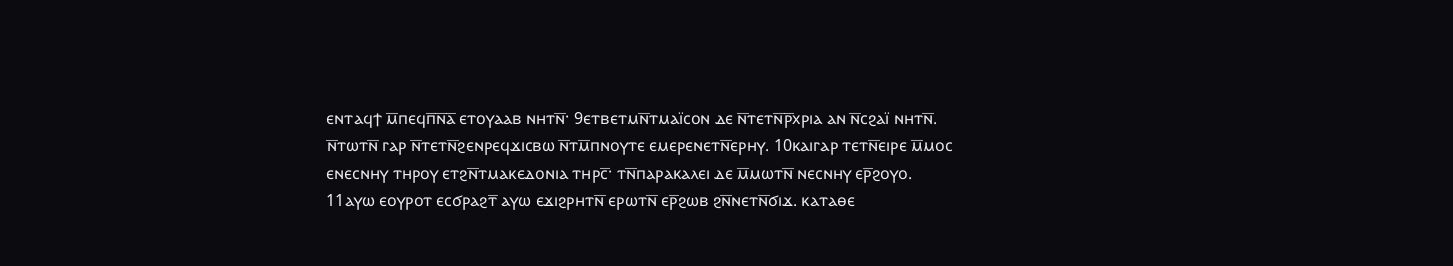ⲉⲛⲧⲁϥϯ ⲙ̅ⲡⲉϥⲡ̅ⲛ̅ⲁ̅ ⲉⲧⲟⲩⲁⲁⲃ ⲛⲏⲧⲛ̅· 9ⲉⲧⲃⲉⲧⲙⲛ̅ⲧⲙⲁⲓ̈ⲥⲟⲛ ⲇⲉ ⲛ̅ⲧⲉⲧⲛ̅ⲣ̅ⲭⲣⲓⲁ ⲁⲛ ⲛ̅ⲥϩⲁⲓ̈ ⲛⲏⲧⲛ̅. ⲛ̅ⲧⲱⲧⲛ̅ ⲅⲁⲣ ⲛ̅ⲧⲉⲧⲛ̅ϩⲉⲛⲣⲉϥϫⲓⲥⲃⲱ ⲛ̅ⲧⲙ̅ⲡⲛⲟⲩⲧⲉ ⲉⲙⲉⲣⲉⲛⲉⲧⲛ̅ⲉⲣⲏⲩ. 10ⲕⲁⲓⲅⲁⲣ ⲧⲉⲧⲛ̅ⲉⲓⲣⲉ ⲙ̅ⲙⲟⲥ ⲉⲛⲉⲥⲛⲏⲩ ⲧⲏⲣⲟⲩ ⲉⲧϩⲛ̅ⲧⲙⲁⲕⲉⲇⲟⲛⲓⲁ ⲧⲏⲣⲥ̅· ⲧⲛ̅ⲡⲁⲣⲁⲕⲁⲗⲉⲓ ⲇⲉ ⲙ̅ⲙⲱⲧⲛ̅ ⲛⲉⲥⲛⲏⲩ ⲉⲣ̅ϩⲟⲩⲟ. 11ⲁⲩⲱ ⲉⲟⲩⲣⲟⲧ ⲉⲥϭⲣⲁϩⲧ̅ ⲁⲩⲱ ⲉϫⲓϩⲣⲏⲧⲛ̅ ⲉⲣⲱⲧⲛ̅ ⲉⲣ̅ϩⲱⲃ ϩⲛ̅ⲛⲉⲧⲛ̅ϭⲓϫ. ⲕⲁⲧⲁⲑⲉ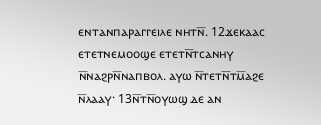ⲉⲛⲧⲁⲛⲡⲁⲣⲁⲅⲅⲉⲓⲗⲉ ⲛⲏⲧⲛ̅. 12ϫⲉⲕⲁⲁⲥ ⲉⲧⲉⲧⲛⲉⲙⲟⲟϣⲉ ⲉⲧⲉⲧⲛ̅ⲧⲥⲁⲛⲏⲩ ⲛ̅ⲛⲁϩⲣⲛ̅ⲛⲁⲡⲃⲟⲗ. ⲁⲩⲱ ⲛ̅ⲧⲉⲧⲛ̅ⲧⲙ̅ⲁϩⲉ ⲛ̅ⲗⲁⲁⲩ· 13ⲛ̅ⲧⲛ̅ⲟⲩⲱϣ ⲇⲉ ⲁⲛ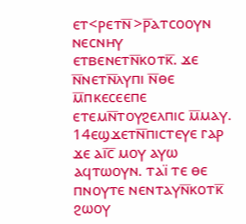ⲉⲧ<ⲣⲉⲧⲛ̅>ⲣ̅ⲁⲧⲥⲟⲟⲩⲛ ⲛⲉⲥⲛⲏⲩ ⲉⲧⲃⲉⲛⲉⲧⲛ̅ⲕⲟⲧⲕ̅. ϫⲉ ⲛ̅ⲛⲉⲧⲛ̅ⲗⲩⲡⲓ ⲛ̅ⲑⲉ ⲙ̅ⲡⲕⲉⲥⲉⲉⲡⲉ ⲉⲧⲉⲙⲛ̅ⲧⲟⲩϩⲉⲗⲡⲓⲥ ⲙ̅ⲙⲁⲩ. 14ⲉϣϫⲉⲧⲛ̅ⲡⲓⲥⲧⲉⲩⲉ ⲅⲁⲣ ϫⲉ ⲁⲓ̅ⲥ̅ ⲙⲟⲩ ⲁⲩⲱ ⲁϥⲧⲱⲟⲩⲛ. ⲧⲁⲓ̈ ⲧⲉ ⲑⲉ ⲡⲛⲟⲩⲧⲉ ⲛⲉⲛⲧⲁⲩⲛ̅ⲕⲟⲧⲕ̅ ϩⲱⲟⲩ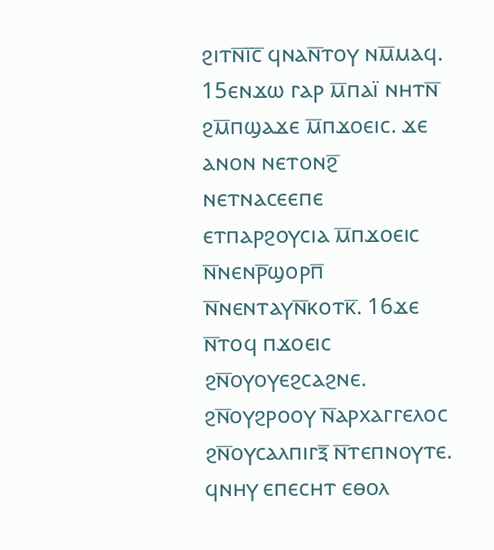ϩⲓⲧⲛ̅ⲓ̅ⲥ̅ ϥⲛⲁⲛ̅ⲧⲟⲩ ⲛⲙ̅ⲙⲁϥ. 15ⲉⲛϫⲱ ⲅⲁⲣ ⲙ̅ⲡⲁⲓ̈ ⲛⲏⲧⲛ̅ ϩⲙ̅ⲡϣⲁϫⲉ ⲙ̅ⲡϫⲟⲉⲓⲥ. ϫⲉ ⲁⲛⲟⲛ ⲛⲉⲧⲟⲛϩ̅ ⲛⲉⲧⲛⲁⲥⲉⲉⲡⲉ ⲉⲧⲡⲁⲣϩⲟⲩⲥⲓⲁ ⲙ̅ⲡϫⲟⲉⲓⲥ ⲛ̅ⲛⲉⲛⲣ̅ϣⲟⲣⲡ̅ ⲛ̅ⲛⲉⲛⲧⲁⲩⲛ̅ⲕⲟⲧⲕ̅. 16ϫⲉ ⲛ̅ⲧⲟϥ ⲡϫⲟⲉⲓⲥ ϩⲛ̅ⲟⲩⲟⲩⲉϩⲥⲁϩⲛⲉ. ϩⲛ̅ⲟⲩϩⲣⲟⲟⲩ ⲛ̅ⲁⲣⲭⲁⲅⲅⲉⲗⲟⲥ ϩⲛ̅ⲟⲩⲥⲁⲗⲡⲓⲅⲝ̅ ⲛ̅ⲧⲉⲡⲛⲟⲩⲧⲉ. ϥⲛⲏⲩ ⲉⲡⲉⲥⲏⲧ ⲉⲑⲟⲗ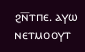ϩⲛ̅ⲧⲡⲉ. ⲁⲩⲱ ⲛⲉⲧⲙⲟⲟⲩⲧ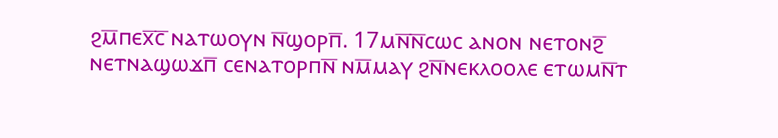ϩⲙ̅ⲡⲉⲭ̅ⲥ̅ ⲛⲁⲧⲱⲟⲩⲛ ⲛ̅ϣⲟⲣⲡ̅. 17ⲙⲛ̅ⲛ̅ⲥⲱⲥ ⲁⲛⲟⲛ ⲛⲉⲧⲟⲛϩ̅ ⲛⲉⲧⲛⲁϣⲱϫⲡ̅ ⲥⲉⲛⲁⲧⲟⲣⲡⲛ̅ ⲛⲙ̅ⲙⲁⲩ ϩⲛ̅ⲛⲉⲕⲗⲟⲟⲗⲉ ⲉⲧⲱⲙⲛ̅ⲧ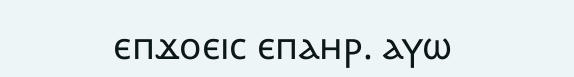ⲉⲡϫⲟⲉⲓⲥ ⲉⲡⲁⲏⲣ. ⲁⲩⲱ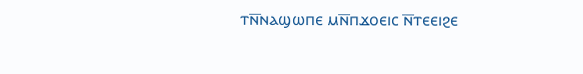ⲧⲛ̅ⲛⲁϣⲱⲡⲉ ⲙⲛ̅ⲡϫⲟⲉⲓⲥ ⲛ̅ⲧⲉⲉⲓϩⲉ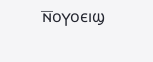ⲛ̅ⲟⲩⲟⲉⲓϣ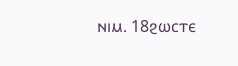ⲛⲓⲙ. 18ϩⲱⲥⲧⲉ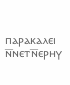ⲡⲁⲣⲁⲕⲁⲗⲉⲓ ⲛ̅ⲛⲉⲧⲛ̅ⲉⲣⲏⲩ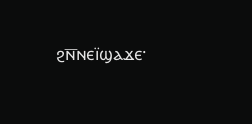ϩⲛ̅ⲛⲉⲓ̈ϣⲁϫⲉ·